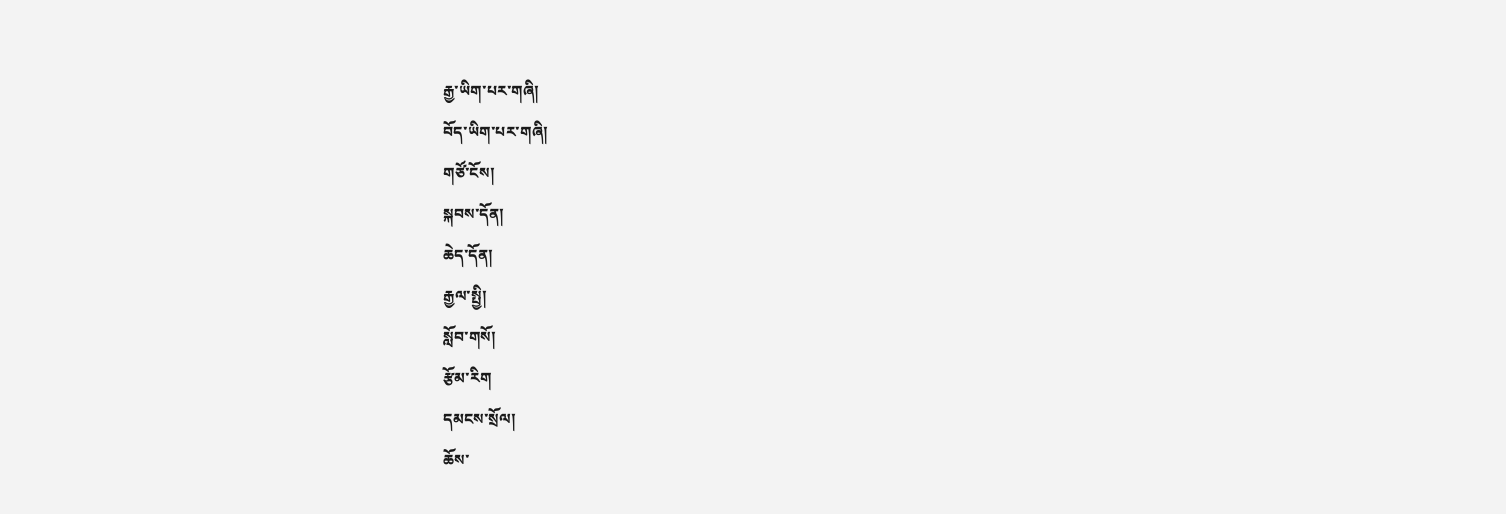རྒྱ་ཡིག་པར་གཞི།
བོད་ཡིག་པར་གཞི།
གཙོ་ངོས།
སྐབས་དོན།
ཆེད་དོན།
རྒྱལ་སྤྱི།
སློབ་གསོ།
རྩོམ་རིག
དམངས་སྲོལ།
ཆོས་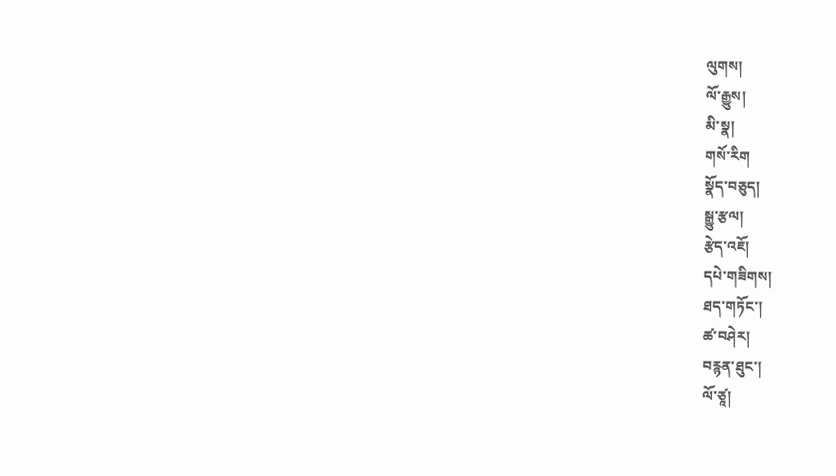ལུགས།
ལོ་རྒྱུས།
མི་སྣ།
གསོ་རིག
སྣོད་བཅུད།
སྒྱུ་རྩལ།
རྩེད་འཇོ།
དཔེ་གཟིགས།
ཐད་གཏོང་།
ཚ་བཤེར།
བརྙན་ཐུང་།
ལོ་ཙཱ།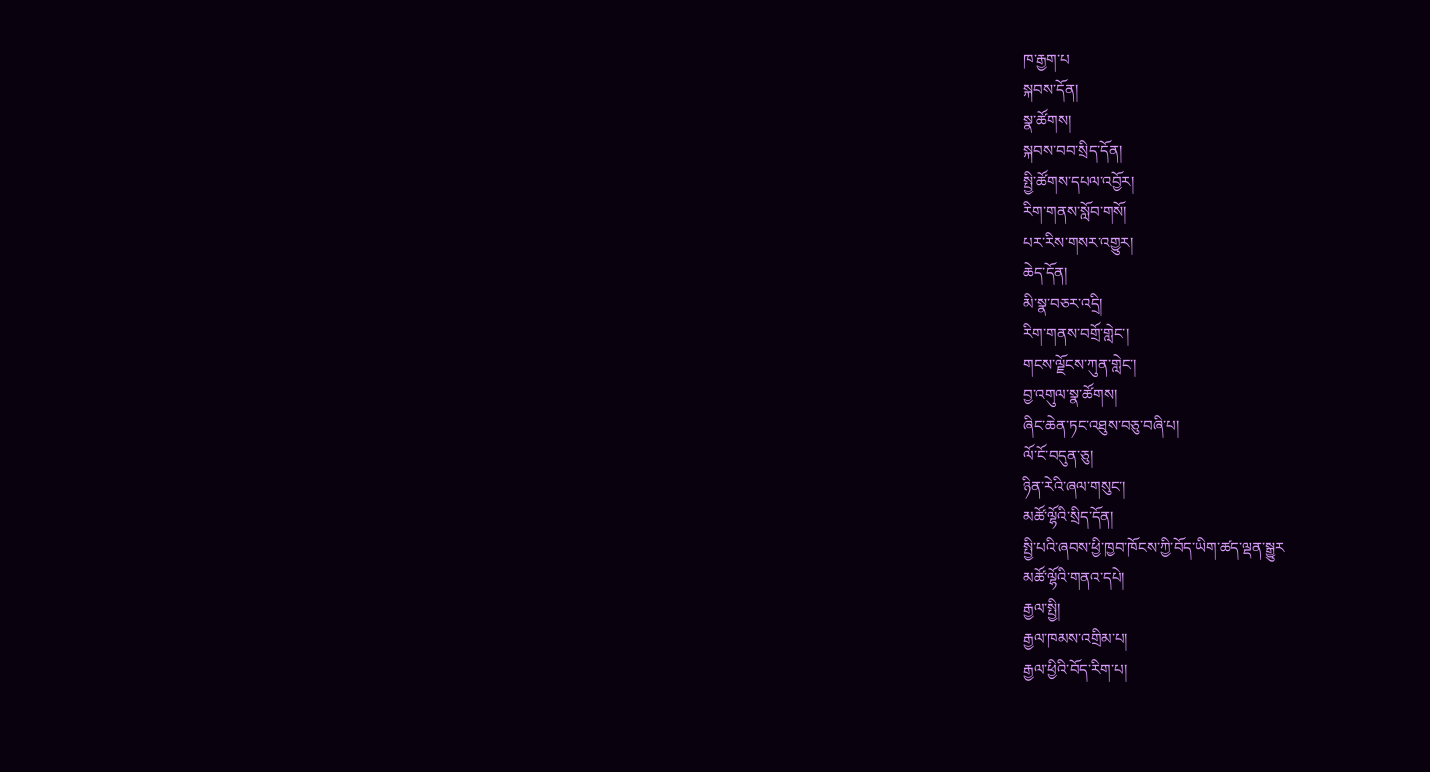ཁ་རྒྱག་པ
སྐབས་དོན།
སྣ་ཚོགས།
སྐབས་བབ་སྲིད་དོན།
སྤྱི་ཚོགས་དཔལ་འབྱོར།
རིག་གནས་སློབ་གསོ།
པར་རིས་གསར་འགྱུར།
ཆེད་དོན།
མི་སྣ་བཅར་འདྲི།
རིག་གནས་བགྲོ་གླེང་།
གངས་ལྗོངས་ཀུན་གླེང་།
བྱ་འགུལ་སྣ་ཚོགས།
ཞིང་ཆེན་ཏང་འཐུས་བཅུ་བཞི་པ།
ལོ་ངོ་བདུན་ཅུ།
ཉིན་རེའི་ཞལ་གསུང་།
མཚོ་ལྷོའི་སྲིད་དོན།
སྤྱི་པའི་ཞབས་ཕྱི་ཁྱབ་ཁོངས་ཀྱི་བོད་ཡིག་ཚད་ལྡན་སྒྱུར
མཚོ་ལྷོའི་གནའ་དཔེ།
རྒྱལ་སྤྱི།
རྒྱལ་ཁམས་འགྲིམ་པ།
རྒྱལ་ཕྱིའི་བོད་རིག་པ།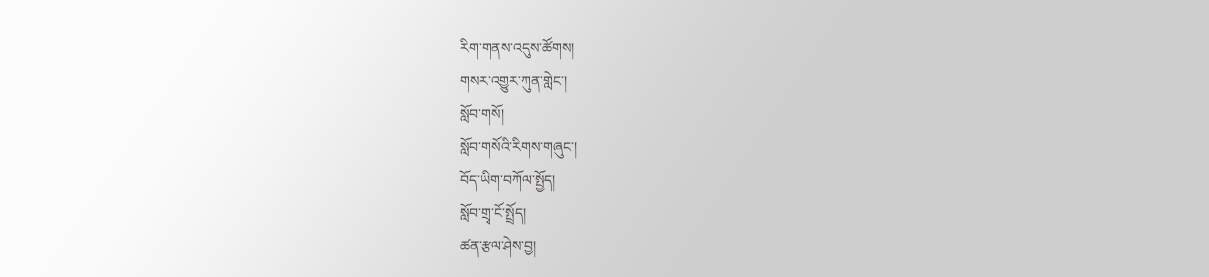རིག་གནས་འདུས་ཚོགས།
གསར་འགྱུར་ཀུན་གླེང་།
སློབ་གསོ།
སློབ་གསོའི་རིགས་གཞུང་།
བོད་ཡིག་བཀོལ་སྤྱོད།
སློབ་གྲྭ་ངོ་སྤྲོད།
ཚན་རྩལ་ཤེས་བྱ།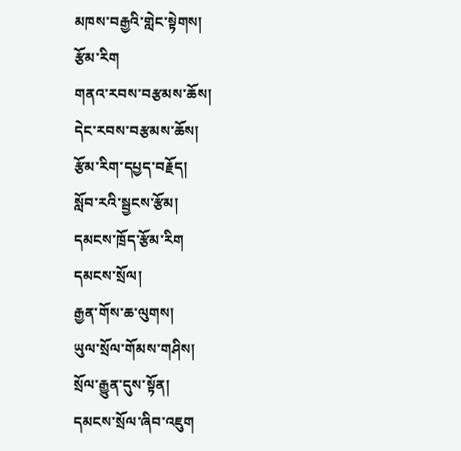མཁས་བརྒྱའི་གླེང་སྟེགས།
རྩོམ་རིག
གནའ་རབས་བརྩམས་ཆོས།
དེང་རབས་བརྩམས་ཆོས།
རྩོམ་རིག་དཔྱད་བརྗོད།
སློབ་རའི་སྦྱངས་རྩོམ།
དམངས་ཁྲོད་རྩོམ་རིག
དམངས་སྲོལ།
རྒྱན་གོས་ཆ་ལུགས།
ཡུལ་སྲོལ་གོམས་གཤིས།
སྲོལ་རྒྱུན་དུས་སྟོན།
དམངས་སྲོལ་ཞིབ་འཇུག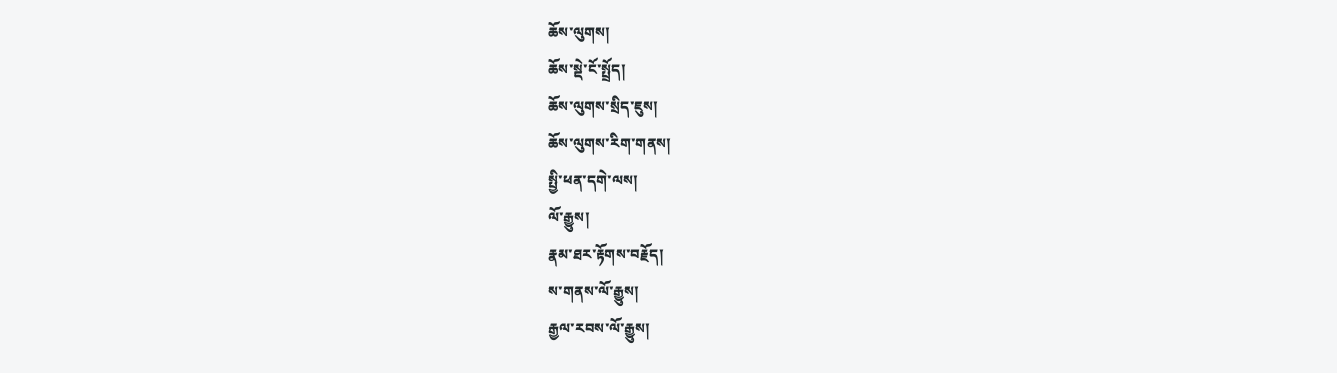ཆོས་ལུགས།
ཆོས་སྡེ་ངོ་སྤྲོད།
ཆོས་ལུགས་སྲིད་ཇུས།
ཆོས་ལུགས་རིག་གནས།
སྤྱི་ཕན་དགེ་ལས།
ལོ་རྒྱུས།
རྣམ་ཐར་རྟོགས་བརྗོད།
ས་གནས་ལོ་རྒྱུས།
རྒྱལ་རབས་ལོ་རྒྱུས།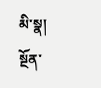མི་སྣ།
སྔོན་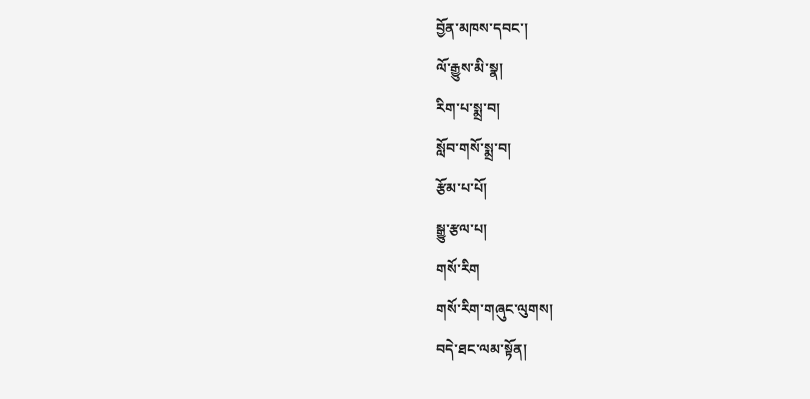བྱོན་མཁས་དབང་།
ལོ་རྒྱུས་མི་སྣ།
རིག་པ་སྨྲ་བ།
སློབ་གསོ་སྨྲ་བ།
རྩོམ་པ་པོ།
སྒྱུ་རྩལ་པ།
གསོ་རིག
གསོ་རིག་གཞུང་ལུགས།
བདེ་ཐང་ལམ་སྟོན།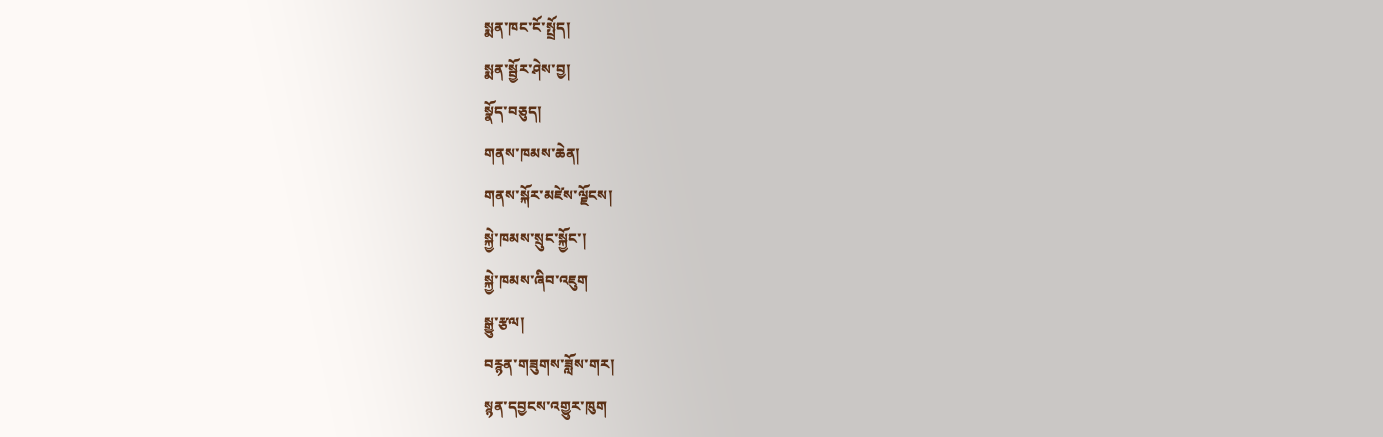སྨན་ཁང་ངོ་སྤྲོད།
སྨན་སྦྱོར་ཤེས་བྱ།
སྣོད་བཅུད།
གནས་ཁམས་ཆེན།
གནས་སྐོར་མཛེས་ལྗོངས།
སྐྱེ་ཁམས་སྲུང་སྐྱོང་།
སྐྱེ་ཁམས་ཞིབ་འཇུག
སྒྱུ་རྩལ།
བརྙན་གཟུགས་ཟློས་གར།
སྙན་དབྱངས་འགྱུར་ཁུག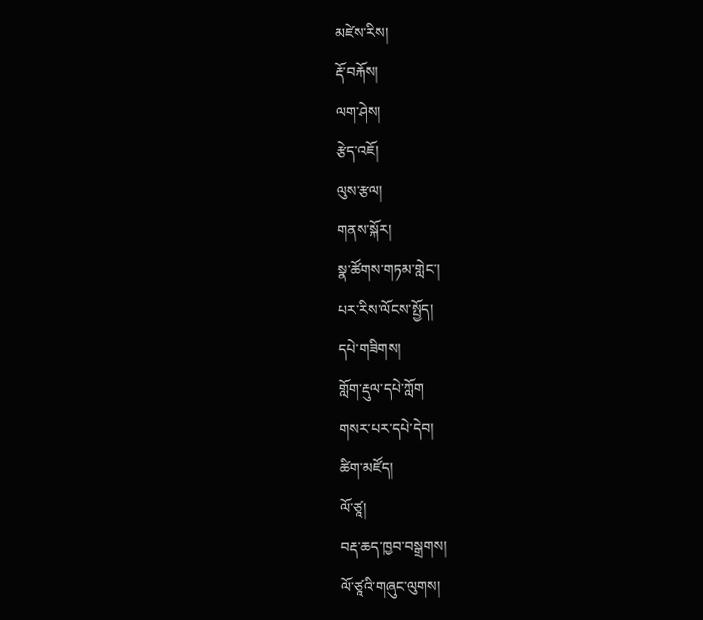མཛེས་རིས།
རྡོ་བརྐོས།
ལག་ཤེས།
རྩེད་འཇོ།
ལུས་རྩལ།
གནས་སྐོར།
སྣ་ཚོགས་གཏམ་གླེང་།
པར་རིས་ལོངས་སྤྱོད།
དཔེ་གཟིགས།
གློག་རྡུལ་དཔེ་ཀློག
གསར་པར་དཔེ་དེབ།
ཚིག་མཛོད།
ལོ་ཙཱ།
བརྡ་ཆད་ཁྱབ་བསྒྲགས།
ལོ་ཙཱའི་གཞུང་ལུགས།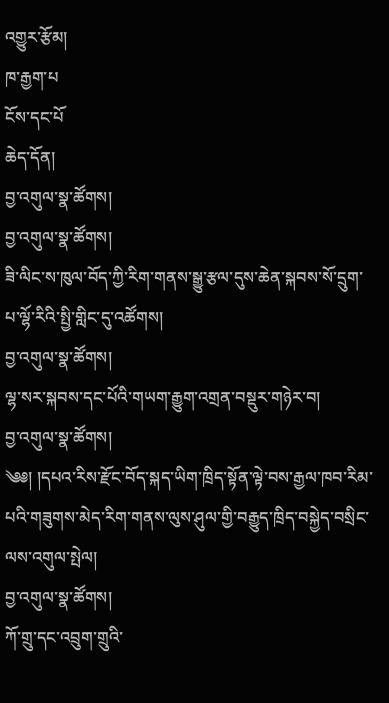འགྱུར་རྩོམ།
ཁ་རྒྱག་པ
ངོས་དང་པོ
ཆེད་དོན།
བྱ་འགུལ་སྣ་ཚོགས།
བྱ་འགུལ་སྣ་ཚོགས།
ཟི་ལིང་ས་ཁུལ་བོད་ཀྱི་རིག་གནས་སྒྱུ་རྩལ་དུས་ཆེན་སྐབས་སོ་དྲུག་པ་ལྷོ་རིའི་སྤྱི་གླིང་དུ་འཚོགས།
བྱ་འགུལ་སྣ་ཚོགས།
ལྷ་སར་སྐབས་དང་པོའི་གཡག་རྒྱུག་འགྲན་བསྡུར་གཉེར་བ།
བྱ་འགུལ་སྣ་ཚོགས།
༄༅། །དཔའ་རིས་རྫོང་བོད་སྐད་ཡིག་ཁྲིད་སྟོན་ལྟེ་བས་རྒྱལ་ཁབ་རིམ་པའི་གཟུགས་མེད་རིག་གནས་ལུས་ཤུལ་གྱི་བརྒྱུད་ཁྲིད་བསྐྱེད་བསྲིང་ལས་འགུལ་སྤེལ།
བྱ་འགུལ་སྣ་ཚོགས།
ཀོ་གྲུ་དང་འབྲུག་གྲུའི་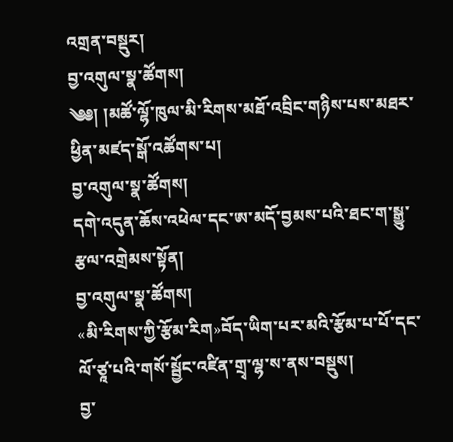འགྲན་བསྡུར།
བྱ་འགུལ་སྣ་ཚོགས།
༄༅། །མཚོ་ལྷོ་ཁུལ་མི་རིགས་མཐོ་འབྲིང་གཉིས་པས་མཐར་ཕྱིན་མཛད་སྒོ་འཚོགས་པ།
བྱ་འགུལ་སྣ་ཚོགས།
དགེ་འདུན་ཆོས་འཕེལ་དང་ཨ་མདོ་བྱམས་པའི་ཐང་ག་སྒྱུ་རྩལ་འགྲེམས་སྟོན།
བྱ་འགུལ་སྣ་ཚོགས།
«མི་རིགས་ཀྱི་རྩོམ་རིག»བོད་ཡིག་པར་མའི་རྩོམ་པ་པོ་དང་ལོ་ཙཱ་པའི་གསོ་སྦྱོང་འཛིན་གྲྭ་ལྷ་ས་ནས་བསྡུས།
བྱ་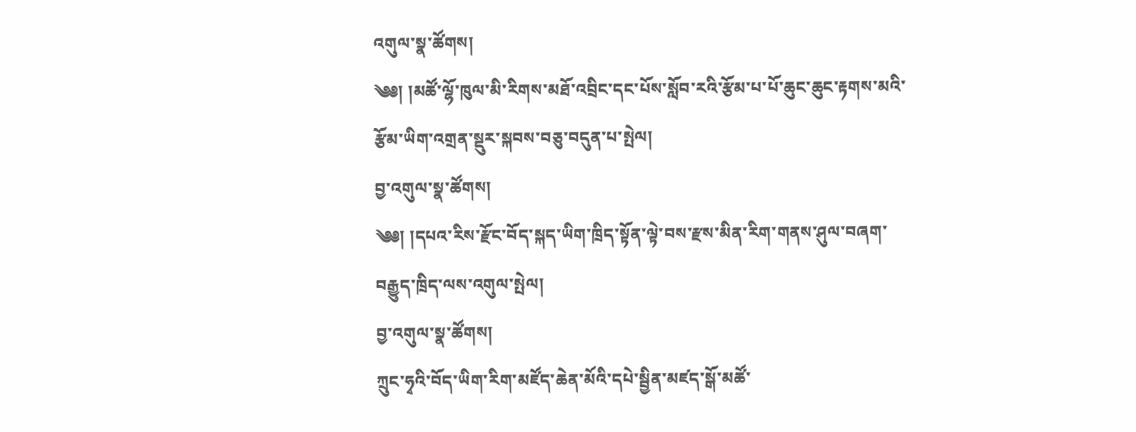འགུལ་སྣ་ཚོགས།
༄༅། །མཚོ་ལྷོ་ཁུལ་མི་རིགས་མཐོ་འབྲིང་དང་པོས་སློབ་རའི་རྩོམ་པ་པོ་ཆུང་ཆུང་རྟགས་མའི་རྩོམ་ཡིག་འགྲན་སྡུར་སྐབས་བཅུ་བདུན་པ་སྤེལ།
བྱ་འགུལ་སྣ་ཚོགས།
༄༅། །དཔའ་རིས་རྫོང་བོད་སྐད་ཡིག་ཁྲིད་སྟོན་ལྟེ་བས་རྫས་མིན་རིག་གནས་ཤུལ་བཞག་བརྒྱུད་ཁྲིད་ལས་འགུལ་སྤེལ།
བྱ་འགུལ་སྣ་ཚོགས།
ཀྲུང་ཧྭའི་བོད་ཡིག་རིག་མཛོད་ཆེན་མོའི་དཔེ་སྦྱིན་མཛད་སྒོ་མཚོ་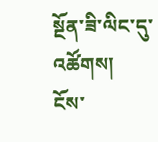སྔོན་ཟི་ལིང་དུ་འཚོགས།
ངོས་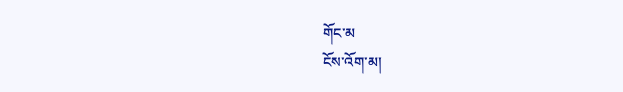གོང་མ
ངོས་འོག་མ།